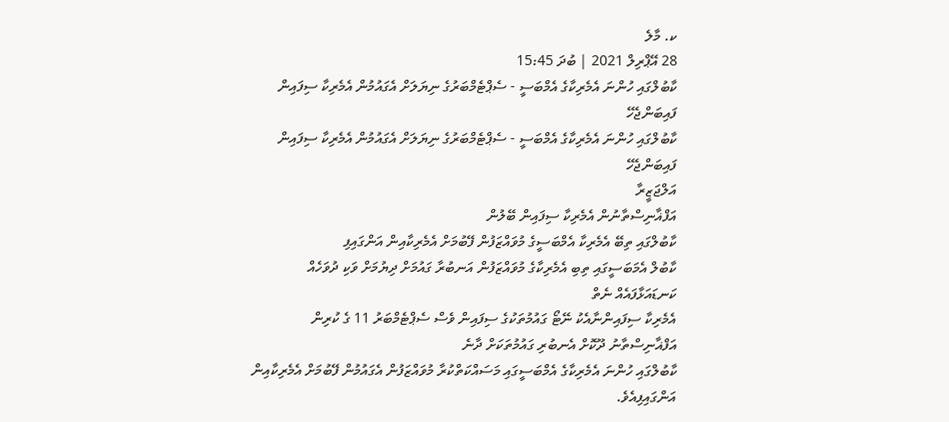ކ. މާލެ
28 އޭޕްރިލް 2021 | ބުދަ 15:45
ކާބުލްގައި ހުންނަ އެމެރިކާގެ އެމްބަސީ - ސެޕްޓެމްބަރުގެ ނިޔަލަށް އެގައުމުން އެމެރިކާ ސިފައިން ފައިބަންޖެހޭ
ކާބުލްގައި ހުންނަ އެމެރިކާގެ އެމްބަސީ - ސެޕްޓެމްބަރުގެ ނިޔަލަށް އެގައުމުން އެމެރިކާ ސިފައިން ފައިބަންޖެހޭ
އަލްޖަޒީރާ
އަފްޣާނިސްތާނުން އެމެރިކާ ސިފައިން ބޭލުން
ކާބުލްގައި ތިބޭ އެމެރިކާ އެމްބަސީގެ މުވައްޒަފުން ފޭބުމަށް އެމެރިކާއިން އަންގައިފި
ކާބުލް އެމަބަސީގައި ތިބި އެމެރިކާގެ މުވައްޒަފުން އަނބުރާ ގައުމަށް ދިޔުމަށް ވަކި ދުވަހެއް ކަނޑައަޅާފައެއް ނެތް
އެމެރިކާ ސިފައިންނާއެކު ނޭޓޯ ގައުމުތަކުގެ ސިފައިން ވެސް ސެޕްޓެމްބަރު 11 ގެ ކުރިން އަފްޣާނިސްތާނު ދޫކޮށް އެނބުރި ގައުމުތަކަށް ދާނެ
ކާބުލްގައި ހުންނަ އެމެރިކާގެ އެމްބަސީގައި މަސައްކަތްކުރާ މުވައްޒަފުން އެގައުމުން ފޭބުމަށް އެމެރިކާއިން އަންގައިފިއެވެ.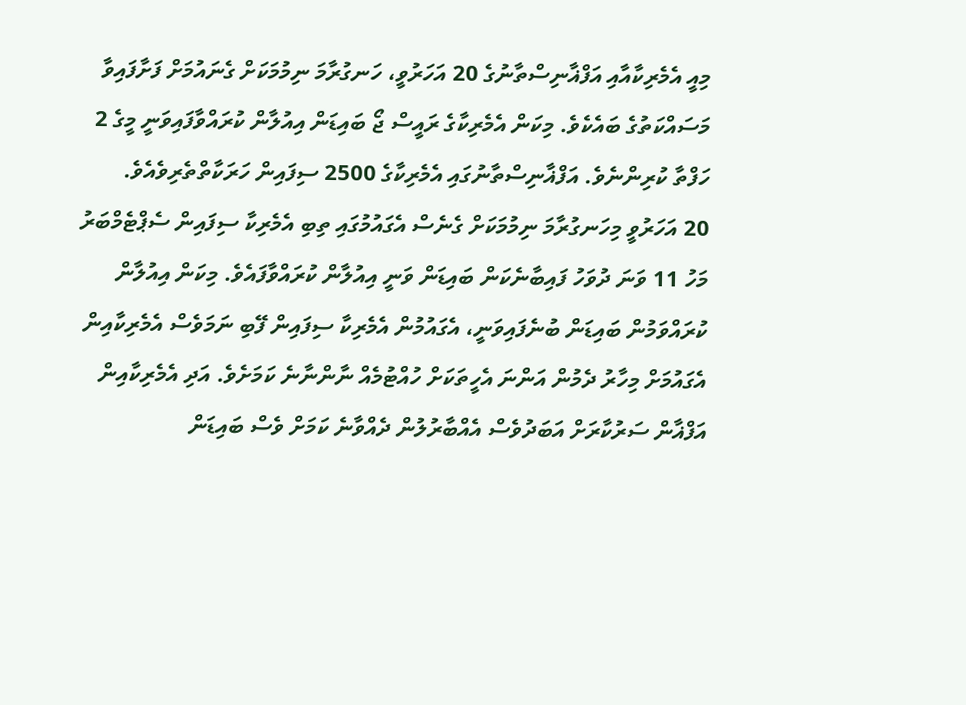މިއީ އެމެރިކާއާއި އަފްޣާނިސްތާނުގެ 20 އަހަރުވީ، ހަނގުރާމަ ނިމުމަކަށް ގެނައުމަށް ފަށާފައިވާ މަސައްކަތުގެ ބައެކެވެ. މިކަން އެމެރިކާގެ ރައީސް ޖޯ ބައިޑަން އިއުލާން ކުރައްވާފައިވަނީ މީގެ 2 ހަފްތާ ކުރިންނެވެ. އަފްޣާނިސްތާނުގައި އެމެރިކާގެ 2500 ސިފައިން ހަރަކާތްތެރިވެއެވެ.
20 އަހަރުވީ މިހަނގުރާމަ ނިމުމަކަށް ގެނެސް އެގައުމުގައި ތިބި އެމެރިކާ ސިފައިން ސެޕްޓެމްބަރު މަހު 11 ވަނަ ދުވަހު ފައިބާނެކަން ބައިޑަން ވަނީ އިއުލާން ކުރައްވާފައެވެ. މިކަން އިއުލާން ކުރައްވަމުން ބައިޑަން ބުނެފައިވަނީ، އެގައުމުން އެމެރިކާ ސިފައިން ފޭބި ނަމަވެސް އެމެރިކާއިން އެގައުމަށް މިހާރު ދެމުން އަންނަ އެހީތަކަށް ހުއްޓުމެއް ނާންނާނެ ކަމަށެވެ. އަދި އެމެރިކާއިން އަފްޣާން ސަރުކާރަށް އަބަދުވެސް އެއްބާރުލުން ދެއްވާނެ ކަމަށް ވެސް ބައިޑަން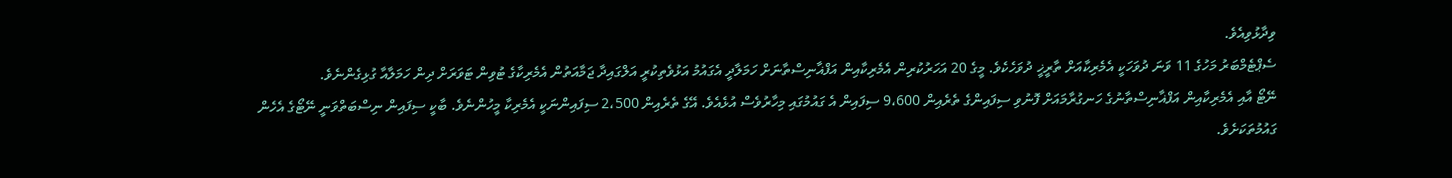ވިދާޅުވިއެވެ.
ސެޕްޓެމްބަރު މަހުގެ 11 ވަނަ ދުވަހަކީ އެމެރިކާއަށް ތާރީޚީ ދުވަހެކެވެ. މީގެ 20 އަހަރުކުރިން އެމެރިކާއިން އަފްޣާނިސްތާނަށް ހަމަލާދީ އެގައުމު އަޅުވެތިކުރީ އަލްގައިދާ ޖަމާއަތުން އެމެރިކާގެ ޓުވިން ޓަވަރަށް ދިން ހަމަލާއާ ގުޅިގެންނެވެ.
ނޭޓޯ އާއި އެމެރިކާއިން އަފްޣާނިސްތާނުގެ ހަނގުރާމައަށް ފޮނުވި ސިފައިންގެ ތެރެއިން 9،600 ސިފައިން އެ ގައުމުގައި މިހާރުވެސް އުޅެއެވެ. އޭގެ ތެރެއިން 2،500 ސިފައިންނަކީ އެމެރިކާ މީހުންނެވެ. ބާކީ ސިފައިން ނިސްބަތްވަނީ ނޭޓޯގެ އެހެން ގައުމުތަކަށެވެ.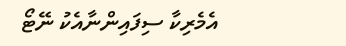އެމެރިކާ ސިފައިންނާއެކު ނޭޓޯ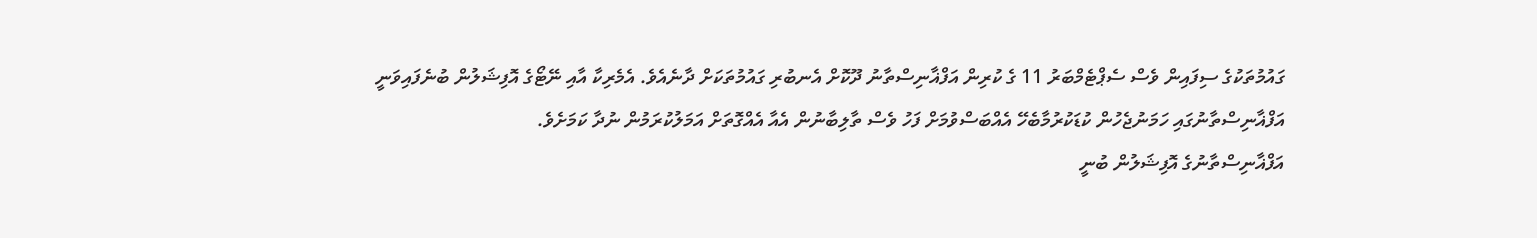ގައުމުތަކުގެ ސިފައިން ވެސް ސެޕްޓެމްބަރު 11 ގެ ކުރިން އަފްޣާނިސްތާނު ދޫކޮށް އެނބުރި ގައުމުތަކަށް ދާނެއެވެ. އެމެރިކާ އާއި ނޭޓޯގެ އޮފިޝަލުން ބުނެފައިވަނީ އަފްޣާނިސްތާނުގައި ހަމަނުޖެހުން ކުޑަކުރުމާބެހޭ އެއްބަސްވުމަށް ފަހު ވެސް ތާލިބާނުން އެއާ އެއްގޮތަށް އަމަލުކުރަމުން ނުދާ ކަމަށެވެ.
އަފްޣާނިސްތާނުގެ އޮފިޝަލުން ބުނީ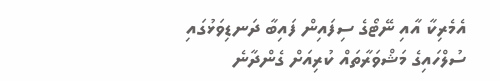އެމެރިކާ އާއި ނޭޓޯގެ ސިފައިން ފައިބާ ދަނޑިވަޅުގައި ސުލްހައިގެ މަޝްވަރާތައް ކުރިއަށް ގެންދާނެ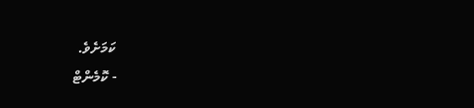ކަމަށެވެ.
- ކޮމެންޓް